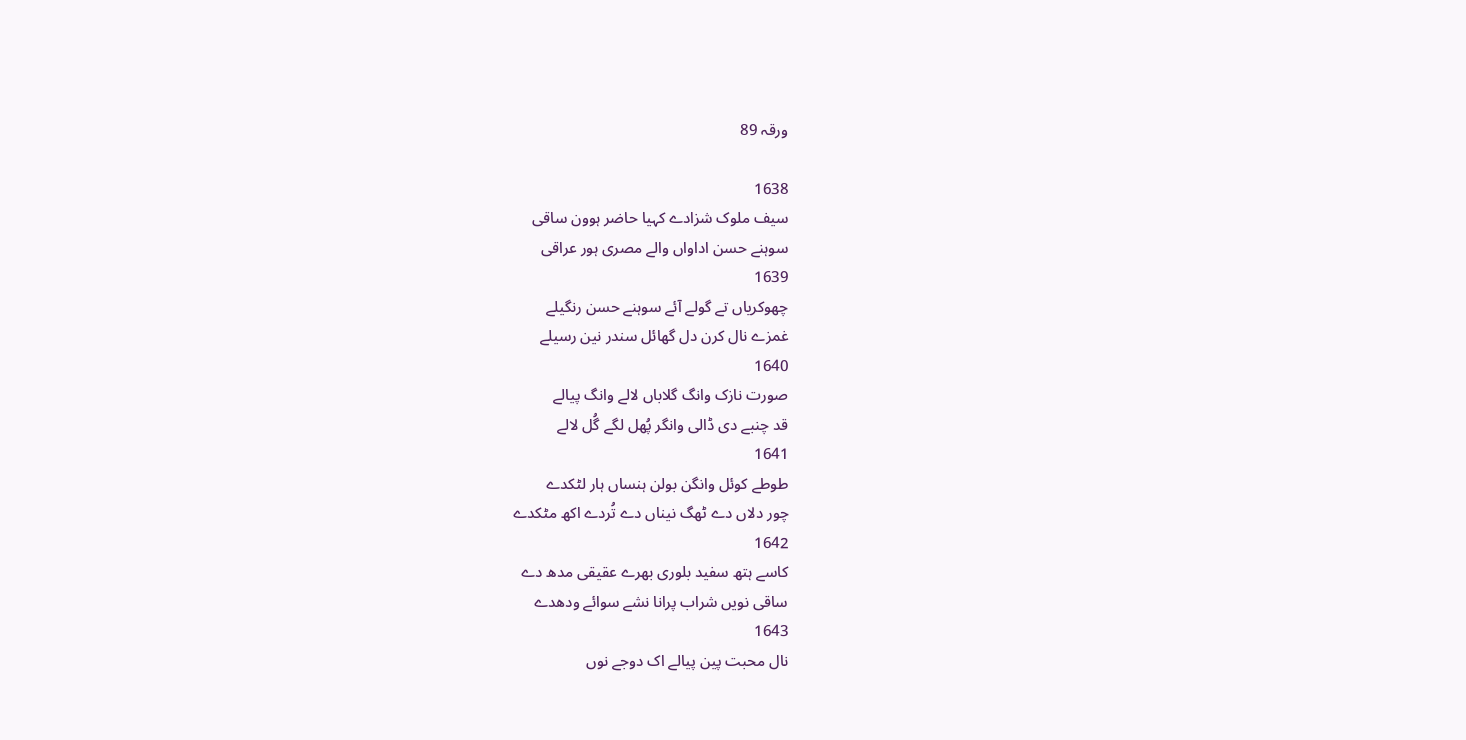ورقہ 89

1638
سیف ملوک شزادے کہیا حاضر ہوون ساقی
سوہنے حسن اداواں والے مصری ہور عراقی
1639
چھوکریاں تے گولے آئے سوہنے حسن رنگیلے
غمزے نال کرن دل گھائل سندر نین رسیلے
1640
صورت نازک وانگ گلاباں لالے وانگ پیالے
قد چنبے دی ڈالی وانگر پُھل لگے گُل لالے
1641
طوطے کوئل وانگن بولن ہنساں ہار لٹکدے
چور دلاں دے ٹھگ نیناں دے تُردے اکھ مٹکدے
1642
کاسے ہتھ سفید بلوری بھرے عقیقی مدھ دے
ساقی نویں شراب پرانا نشے سوائے ودھدے
1643
نال محبت پین پیالے اک دوجے نوں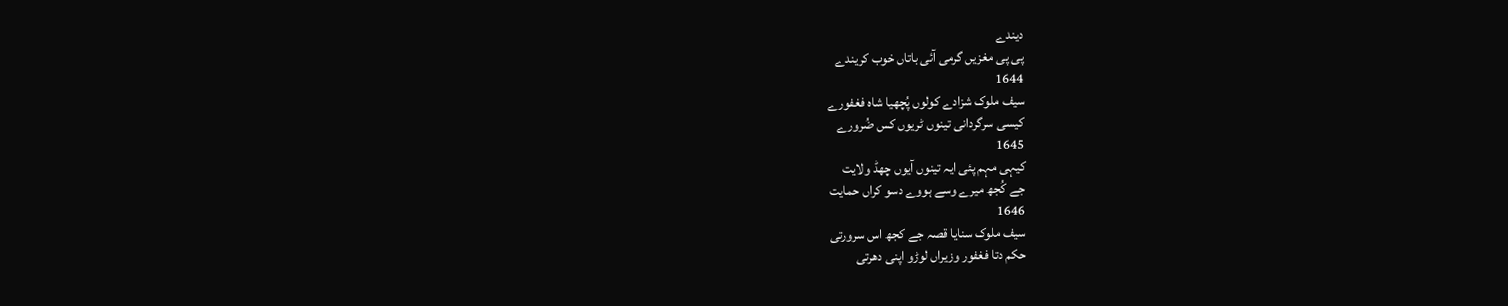دیندے
پی پی مغزیں گرمی آئی باتاں خوب کریندے
1644
سیف ملوک شزادے کولوں پُچھیا شاہ فغفورے
کیسی سرگردانی تینوں ٹریوں کس ضُرورے
1645
کیہی مہم پئی ایہ تینوں آیوں چھڈ ولایت
جے کُجھ میرے وسے ہووے دسو کراں حمایت
1646
سیف ملوک سنایا قصہ جے کجھ اس سرورتی
حکم دتا فغفور وزیراں لوڑو اپنی دھرتی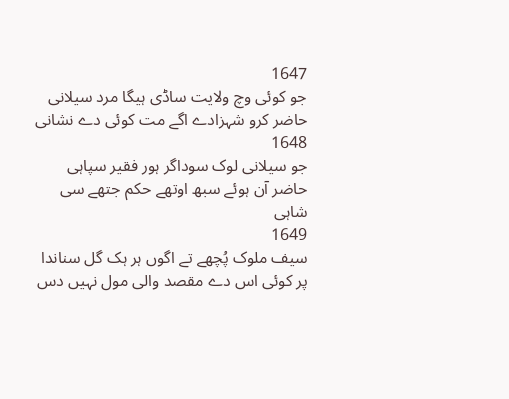1647
جو کوئی وچ ولایت ساڈی ہیگا مرد سیلانی
حاضر کرو شہزادے اگے مت کوئی دے نشانی
1648
جو سیلانی لوک سوداگر ہور فقیر سپاہی
حاضر آن ہوئے سبھ اوتھے حکم جتھے سی شاہی
1649
سیف ملوک پُچھے تے اگوں ہر ہک گل سناندا
پر کوئی اس دے مقصد والی مول نہیں دس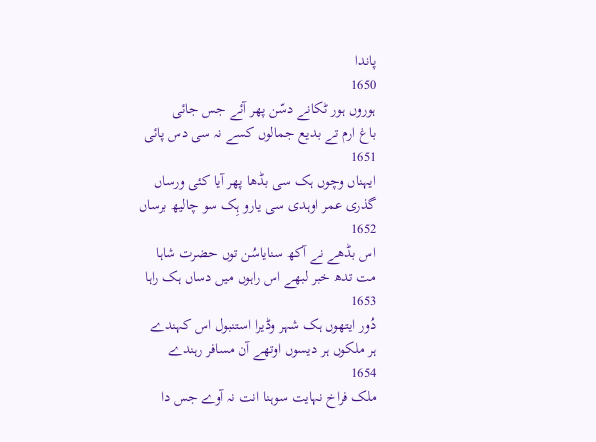پاندا
1650
ہوروں ہور ٹکانے دسّن پھر آئے جس جائی
باغ ارم تے بدیع جمالوں کسے نہ سی دس پائی
1651
ایہناں وچوں ہک سی بڈھا پھر آیا کئی ورساں
گذری عمر اوہدی سی یارو ہِک سو چالیھ برساں
1652
اس بڈھے نے آکھ سنایاسُن توں حضرت شاہا
مت تدھ خبر لبھے اس راہوں میں دساں ہک راہا
1653
دُور ایتھوں ہک شہر وڈیرا استنبول اس کہندے
ہر ملکوں ہر دیسوں اوتھے آن مسافر رہندے
1654
ملک فراخ نہایت سوہنا انت نہ آوے جس دا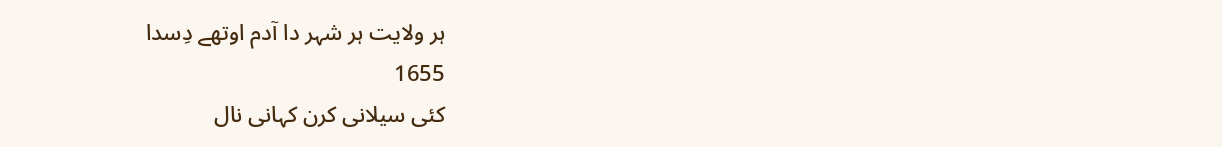ہر ولایت ہر شہر دا آدم اوتھے دِسدا
1655
کئی سیلانی کرن کہانی نال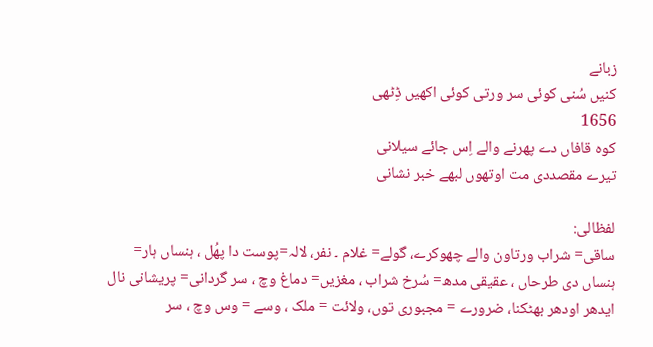زبانے
کنیں سُنی کوئی سر ورتی کوئی اکھیں ڈِٹھی
1656
کوہ قافاں دے پھرنے والے اِس جائے سیلانی
تیرے مقصددی مت اوتھوں لبھے خبر نشانی

لفظالی:
ساقی= شراب ورتاون والے چھوکرے، گولے= غلام ۔ نفر، لالہ=پوست دا پھُل ، ہنساں ہار= ہنساں دی طرحاں ، عقیقی مدھ= سُرخ شراب ، مغزیں= دماغ وچ ، سر گردانی= پریشانی نال ایدھر اودھر بھٹکنا، ضرورے = مجبوری توں، ولائت = ملک ، وسے = وس وچ ، سر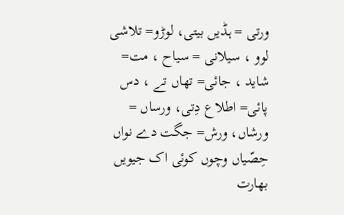ورتی = ہڈیں بیتی، لوڑو= تلاشی لوو ، سیلانی = سیاح ، مت= شاید ، جائی= تھاں تے ، دس پائی= اطلاع دِتی، ورساں = ورشاں، ورش= جگت دے نواں حِصّیاں وچوں کوئی اک جیویں بھارت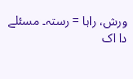ورش، راہا = رستہ۔ مسئلے دا اک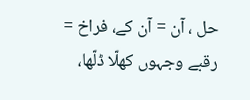حل ، آن = آن کے، فراخ = رقبے وجہوں کھلّا ڈلّھا،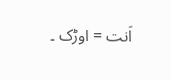اَنت = اوڑک ۔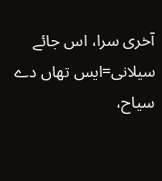آخری سرا، اس جائے سیلانی=ایس تھاں دے سیاح،